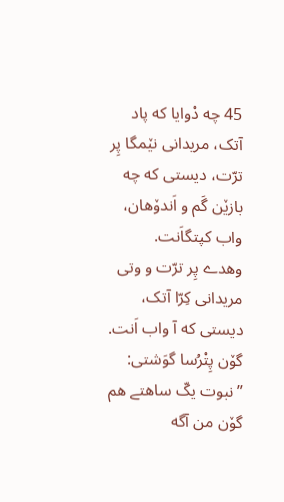45 چه دْوایا که پاد آتک، مریدانی نێمگا پِر ترّت، دیستی که چه بازێن گَم و اَندۆهان، واب کپتگاَنت.
وهدے پِر ترّت و وتی مریدانی کِرّا آتک، دیستی که آ واب اَنت. گۆن پِتْرُسا گوَشتی: ”نبوت یکّ ساهتے هم گۆن من آگه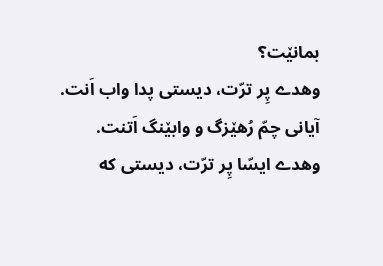بمانێت؟
وهدے پِر ترّت، دیستی پدا واب اَنت. آیانی چمّ رُهێزگ و وابێنگ اَتنت.
وهدے ایسّا پِر ترّت، دیستی که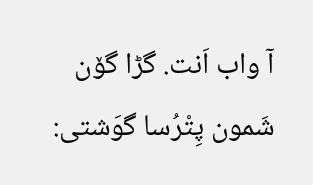آ واب اَنت. گڑا گۆن شَمون پِتْرُسا گوَشتی: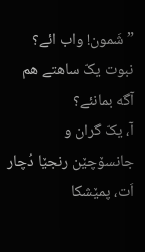”شَمون! واب ائے؟ نبوت یکّ ساهتے هم آگه بمانئے؟
آ، یکّ گران و جانسۆچێن رنجێا دُچار اَت، پمێشکا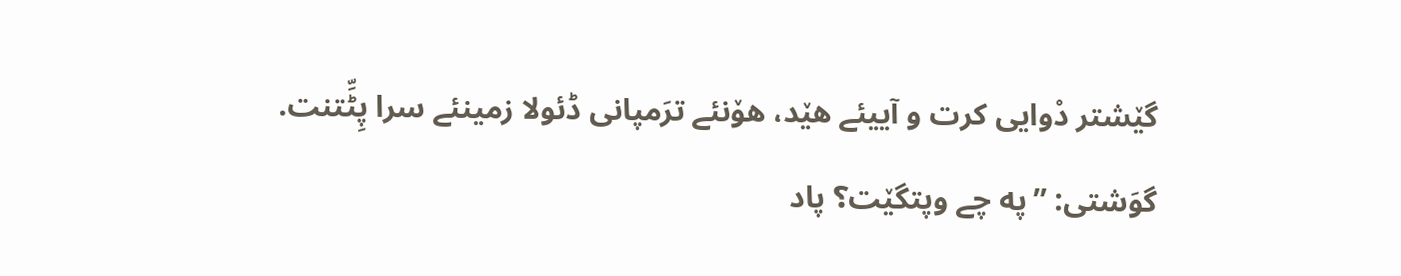گێشتر دْوایی کرت و آییئے هێد، هۆنئے ترَمپانی ڈئولا زمینئے سرا پِٹِّتنت.
گوَشتی: ”په چے وپتگێت؟ پاد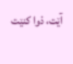آێت، دْوا کنێت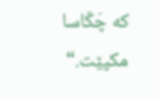که چَکّاسا مکپێت.“